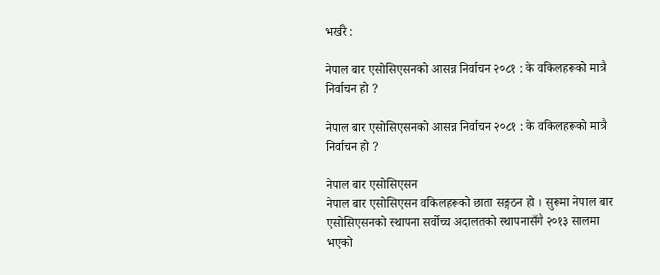भर्खरै :

नेपाल बार एसोसिएसनको आसन्न निर्वाचन २०८१ : के वकिलहरूको मात्रै निर्वाचन हो ?

नेपाल बार एसोसिएसनको आसन्न निर्वाचन २०८१ : के वकिलहरूको मात्रै निर्वाचन हो ?

नेपाल बार एसोसिएसन
नेपाल बार एसोसिएसन वकिलहरूको छाता सङ्गठन हो । सुरूमा नेपाल बार एसोसिएसनको स्थापना सर्वोच्च अदालतको स्थापनासँगै २०१३ सालमा भएको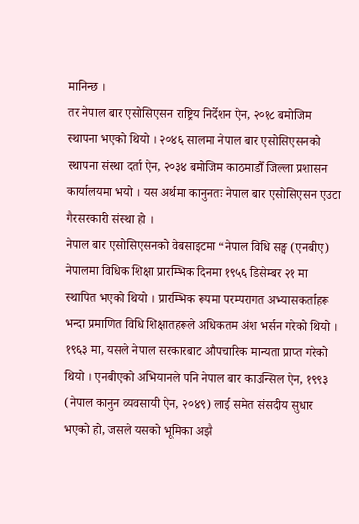मानिन्छ ।
तर नेपाल बार एसोसिएसन राष्ट्रिय निर्देशन ऐन, २०१८ बमोजिम स्थापना भएको थियो । २०४६ सालमा नेपाल बार एसोसिएसनको स्थापना संस्था दर्ता ऐन, २०३४ बमोजिम काठमाडौँ जिल्ला प्रशासन कार्यालयमा भयो । यस अर्थमा कानुनतः नेपाल बार एसोसिएसन एउटा गैरसरकारी संस्था हो ।
नेपाल बार एसोसिएसनको वेबसाइटमा “नेपाल विधि सङ्घ (एनबीए) नेपालमा विधिक शिक्षा प्रारम्भिक दिनमा १९५६ डिसेम्बर २१ मा स्थापित भएको थियो । प्रारम्भिक रूपमा परम्परागत अभ्यासकर्ताहरू भन्दा प्रमाणित विधि शिक्षातहरूले अधिकतम अंश भर्सन गरेको थियो । १९६३ मा, यसले नेपाल सरकारबाट औपचारिक मान्यता प्राप्त गरेको थियो । एनबीएको अभियानले पनि नेपाल बार काउन्सिल ऐन, १९९३ (नेपाल कानुन व्यवसायी ऐन, २०४९) लाई समेत संसदीय सुधार भएको हो, जसले यसको भूमिका अझै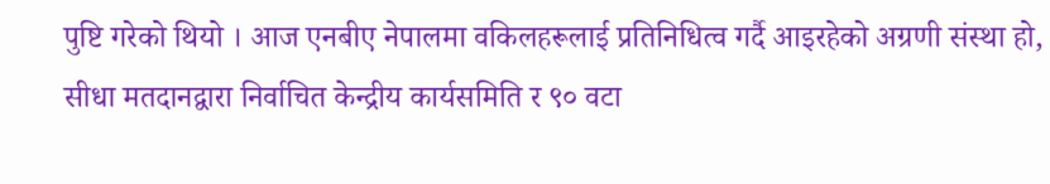पुष्टि गरेको थियो । आज एनबीए नेपालमा वकिलहरूलाई प्रतिनिधित्व गर्दै आइरहेको अग्रणी संस्था हो, सीधा मतदानद्वारा निर्वाचित केन्द्रीय कार्यसमिति र ९० वटा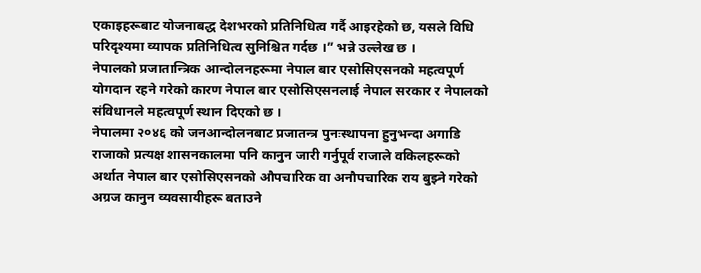एकाइहरूबाट योजनाबद्ध देशभरको प्रतिनिधित्व गर्दै आइरहेको छ, यसले विधि परिदृश्यमा व्यापक प्रतिनिधित्व सुनिश्चित गर्दछ ।” भन्ने उल्लेख छ ।
नेपालको प्रजातान्त्रिक आन्दोलनहरूमा नेपाल बार एसोसिएसनको महत्वपूर्ण योगदान रहने गरेको कारण नेपाल बार एसोसिएसनलाई नेपाल सरकार र नेपालको संविधानले महत्वपूर्ण स्थान दिएको छ ।
नेपालमा २०४६ को जनआन्दोलनबाट प्रजातन्त्र पुनःस्थापना हुनुभन्दा अगाडि राजाको प्रत्यक्ष शासनकालमा पनि कानुन जारी गर्नुपूर्व राजाले वकिलहरूको अर्थात नेपाल बार एसोसिएसनको औपचारिक वा अनौपचारिक राय बुझ्ने गरेको अग्रज कानुन व्यवसायीहरू बताउने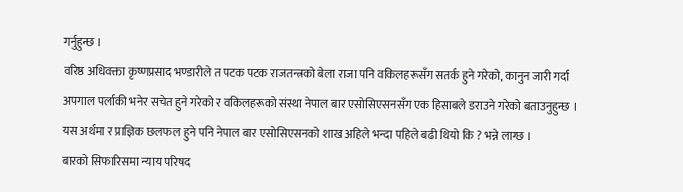गर्नुहुन्छ ।
वरिष्ठ अधिवक्ता कृष्णप्रसाद भण्डारीले त पटक पटक राजतन्त्रको बेला राजा पनि वकिलहरूसँग सतर्क हुने गरेको, कानुन जारी गर्दा अपगाल पर्लाकी भनेर सचेत हुने गरेको र वकिलहरूको संस्था नेपाल बार एसोसिएसनसँग एक हिसाबले डराउने गरेको बताउनुहुन्छ ।
यस अर्थमा र प्राज्ञिक छलफल हुने पनि नेपाल बार एसोसिएसनको शाख अहिले भन्दा पहिले बढी थियो कि ? भन्ने लाग्छ ।
बारको सिफारिसमा न्याय परिषद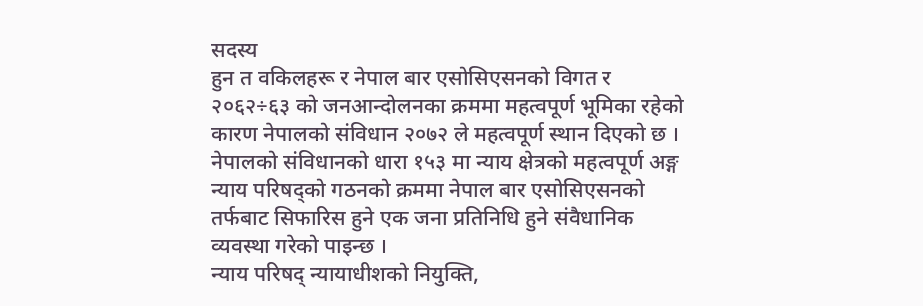सदस्य
हुन त वकिलहरू र नेपाल बार एसोसिएसनको विगत र २०६२÷६३ को जनआन्दोलनका क्रममा महत्वपूर्ण भूमिका रहेको कारण नेपालको संविधान २०७२ ले महत्वपूर्ण स्थान दिएको छ ।
नेपालको संविधानको धारा १५३ मा न्याय क्षेत्रको महत्वपूर्ण अङ्ग न्याय परिषद्को गठनको क्रममा नेपाल बार एसोसिएसनको तर्फबाट सिफारिस हुने एक जना प्रतिनिधि हुने संवैधानिक व्यवस्था गरेको पाइन्छ ।
न्याय परिषद् न्यायाधीशको नियुक्ति,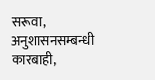सरूवा, अनुशासनसम्बन्धी कारबाही,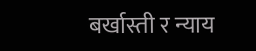बर्खास्ती र न्याय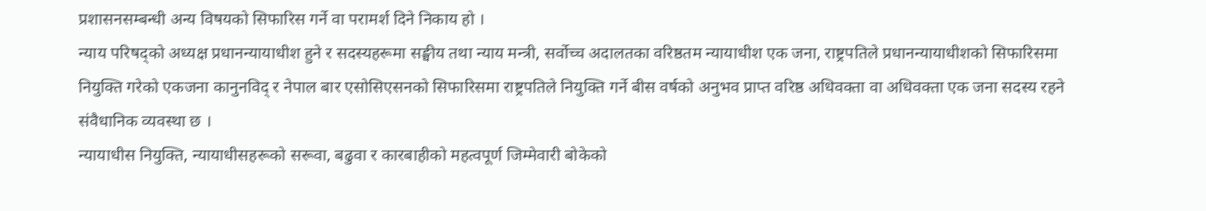प्रशासनसम्बन्धी अन्य विषयको सिफारिस गर्ने वा परामर्श दिने निकाय हो ।
न्याय परिषद्को अध्यक्ष प्रधानन्यायाधीश हुने र सदस्यहरूमा सङ्घीय तथा न्याय मन्त्री, सर्वोच्च अदालतका वरिष्ठतम न्यायाधीश एक जना, राष्ट्रपतिले प्रधानन्यायाधीशको सिफारिसमा नियुक्ति गरेको एकजना कानुनविद् र नेपाल बार एसोसिएसनको सिफारिसमा राष्ट्रपतिले नियुक्ति गर्ने बीस वर्षको अनुभव प्राप्त वरिष्ठ अधिवक्ता वा अधिवक्ता एक जना सदस्य रहने संवैधानिक व्यवस्था छ ।
न्यायाधीस नियुक्ति, न्यायाधीसहरूको सरूवा, बढुवा र कारबाहीको महत्वपूर्ण जिम्मेवारी बोकेको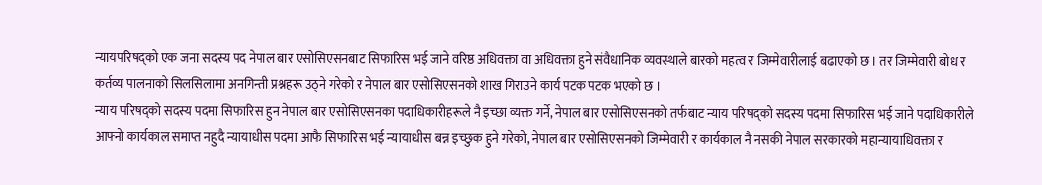न्यायपरिषद्को एक जना सदस्य पद नेपाल बार एसोसिएसनबाट सिफारिस भई जाने वरिष्ठ अधिवक्ता वा अधिवक्ता हुने संवैधानिक व्यवस्थाले बारको महत्व र जिम्मेवारीलाई बढाएको छ । तर जिम्मेवारी बोध र कर्तव्य पालनाको सिलसिलामा अनगिन्ती प्रश्नहरू उठ्ने गरेको र नेपाल बार एसोसिएसनको शाख गिराउने कार्य पटक पटक भएको छ ।
न्याय परिषद्को सदस्य पदमा सिफारिस हुन नेपाल बार एसोसिएसनका पदाधिकारीहरूले नै इच्छा व्यक्त गर्ने, नेपाल बार एसोसिएसनको तर्फबाट न्याय परिषद्को सदस्य पदमा सिफारिस भई जाने पदाधिकारीले आफ्नो कार्यकाल समाप्त नहुदै न्यायाधीस पदमा आफै सिफारिस भई न्यायाधीस बन्न इच्छुक हुने गरेको, नेपाल बार एसोसिएसनको जिम्मेवारी र कार्यकाल नै नसकी नेपाल सरकारको महान्यायाधिवक्ता र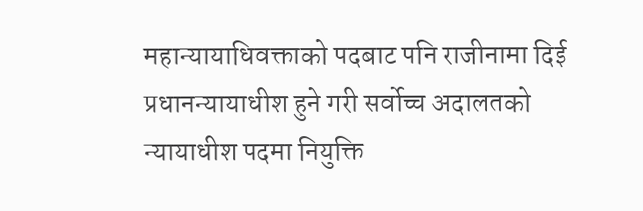महान्यायाधिवक्ताको पदबाट पनि राजीनामा दिई प्रधानन्यायाधीश हुने गरी सर्वोच्च अदालतको न्यायाधीश पदमा नियुक्ति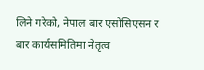लिने गरेको, नेपाल बार एसोसिएसन र बार कार्यसमितिमा नेतृत्व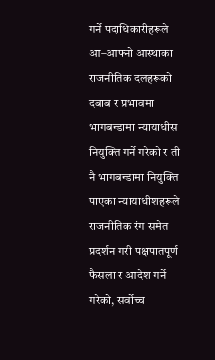गर्ने पदाधिकारीहरूले आ–आफ्नो आस्थाका राजनीतिक दलहरूको दबाब र प्रभावमा भागबन्डामा न्यायाधीस नियुक्ति गर्ने गरेको र ती नै भागबन्डामा नियुक्ति पाएका न्यायाधीशहरूले राजनीतिक रंग समेत प्रदर्शन गरी पक्षपातपूर्ण फैसला र आदेश गर्ने गरेको, सर्वोच्च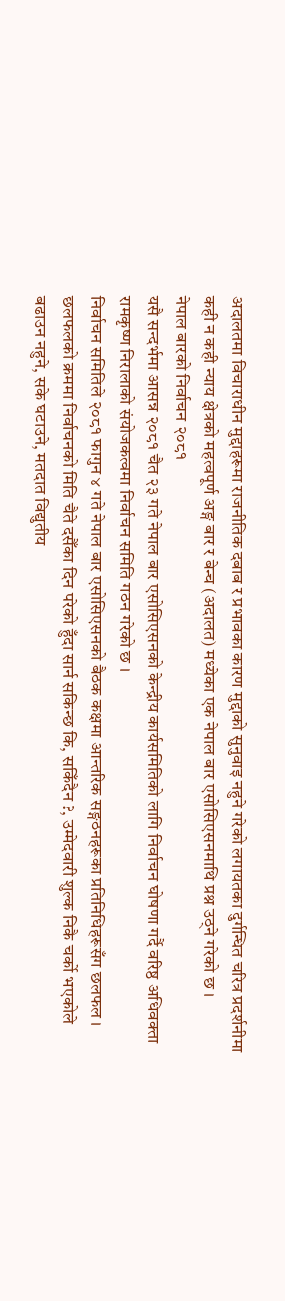अदालतमा विचाराधीन मुद्दाहरूमा राजनीतिक दबाब र प्रभावका कारण मुद्दाको सुनुवाइ नहुने गरेको लगायतका दुर्गन्धित चरित्र प्रदर्शनीमा कही न कही न्याय क्षेत्रको महत्वपूर्ण अङ्ग बार र बेन्च (अदालत) मध्येका एक नेपाल बार एसोसिएसनमाथि प्रश्न उठ्ने गरेको छ ।
नेपाल बारको निर्वाचन २०८१
यसै सन्दर्भमा आसन्न २०८१ चैत २३ गते नेपाल बार एसोसिएसनको केन्द्रीय कार्यसमितिको लागि निर्वाचन घोषणा गर्दै वरिष्ठ अधिवक्ता रामकृष्ण निरालाको संयोजकत्वमा निर्वाचन समिति गठन गरेको छ ।
निर्वाचन समितिले २०८१ फागुन ४ गते नेपाल बार एसोसिएसनको बैठक कक्षमा आन्तरिक सङ्गठनहरूका प्रतिनिधिहरूसँग छलफल ।
छलफलको क्रममा निर्वाचनको मिति चैते दसैँका दिन परेको हुँदा सार्न सकिन्छ कि, सकिँदैन ?, उम्मेदवारी शुल्क निकै चर्को भएकोले बढाउन नहुने, सके घटाउने, मतदात विद्युतीय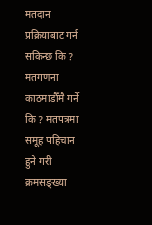मतदान प्रक्रियाबाट गर्न सकिन्छ कि ? मतगणना काठमाडौँमै गर्ने कि ? मतपत्रमा समूह पहिचान हुने गरी क्रमसङ्ख्या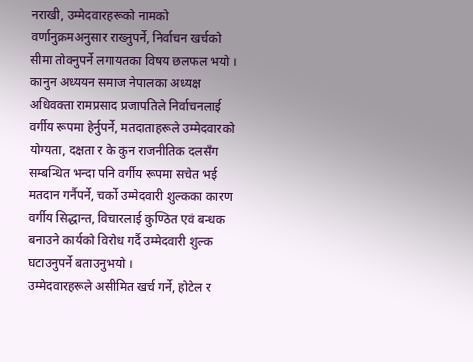नराखी, उम्मेदवारहरूको नामको वर्णानुक्रमअनुसार राख्नुपर्ने, निर्वाचन खर्चको सीमा तोक्नुपर्ने लगायतका विषय छलफल भयो ।
कानुन अध्ययन समाज नेपालका अध्यक्ष अधिवक्ता रामप्रसाद प्रजापतिले निर्वाचनलाई वर्गीय रूपमा हेर्नुपर्ने, मतदाताहरूले उम्मेदवारको योग्यता, दक्षता र के कुन राजनीतिक दलसँग सम्बन्धित भन्दा पनि वर्गीय रूपमा सचेत भई मतदान गर्नैपर्ने, चर्को उम्मेदवारी शुल्कका कारण वर्गीय सिद्धान्त, विचारलाई कुण्ठित एवं बन्धक बनाउने कार्यको विरोध गर्दै उम्मेदवारी शुल्क घटाउनुपर्ने बताउनुभयो ।
उम्मेदवारहरूले असीमित खर्च गर्ने, होटेल र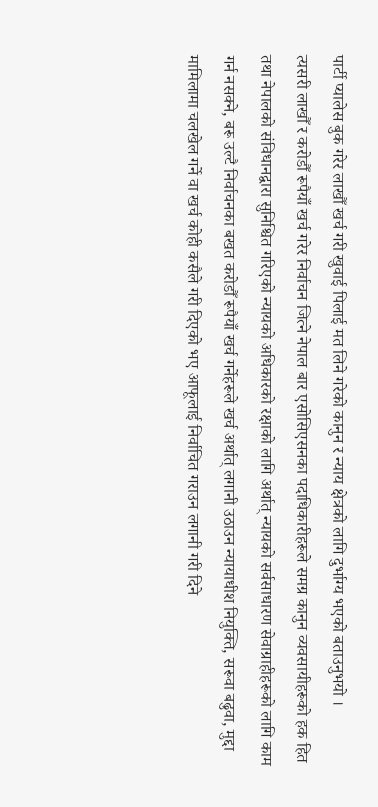पार्टी प्यालेस बुक गरेर लाखौँ खर्च गरी खुवाई पिलाई मत लिने गरेको कानुन र न्याय क्षेत्रको लागि दुर्भाग्य भएको बताउनुभयो ।
त्यसरी लाखौँ र करोडौँ रूपैयाँ खर्च गरेर निर्वाचन जित्ने नेपाल बार एसोसिएसनका पदाधिकारीहरूले समग्र कानुन व्यवसायीहरूको हक हित तथा नेपालको संविधानद्वारा सुनिश्चित गरिएको न्यायको अधिकारको रक्षाको लागि अर्थात् न्यायको सर्वसाधारण सेवाग्राहीहरूको लागि काम गर्न नसक्ने, बरू उल्टै निर्वाचनका बखत करोडौँ रूपैयाँ खर्च गर्नेहरूले खर्च अर्थात् लगानी उठाउन न्यायाधीश नियुक्ति, सरूवा बढुवा, मुद्दा मामिलामा चलखेल गर्ने वा खर्च कोही कसैले गरी दिएको भए आफूलाई निर्वाचित गराउन लगानी गरी दिने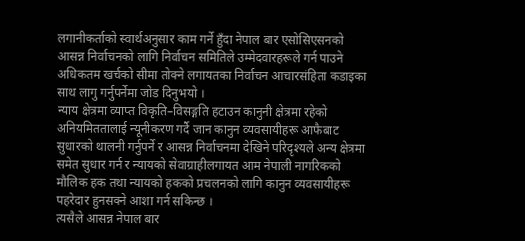लगानीकर्ताको स्वार्थअनुसार काम गर्ने हुँदा नेपाल बार एसोसिएसनको आसन्न निर्वाचनको लागि निर्वाचन समितिले उम्मेदवारहरूले गर्न पाउने अधिकतम खर्चको सीमा तोक्ने लगायतका निर्वाचन आचारसंहिता कडाइका साथ लागु गर्नुपर्नेमा जोड दिनुभयो ।
न्याय क्षेत्रमा व्याप्त विकृति–विसङ्गति हटाउन कानुनी क्षेत्रमा रहेको अनियमिततालाई न्यूनीकरण गर्दै जान कानुन व्यवसायीहरू आफैबाट सुधारको थालनी गर्नुपर्ने र आसन्न निर्वाचनमा देखिने परिदृश्यले अन्य क्षेत्रमा समेत सुधार गर्न र न्यायको सेवाग्राहीलगायत आम नेपाली नागरिकको मौलिक हक तथा न्यायको हकको प्रचलनको लागि कानुन व्यवसायीहरू पहरेदार हुनसक्ने आशा गर्न सकिन्छ ।
त्यसैले आसन्न नेपाल बार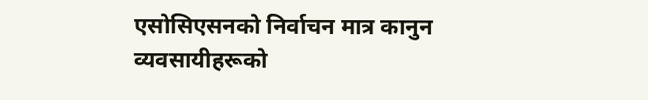एसोसिएसनको निर्वाचन मात्र कानुन व्यवसायीहरूको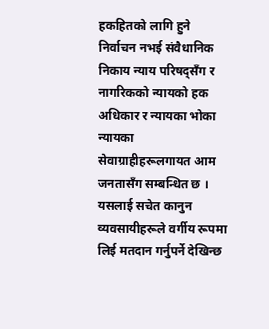हकहितको लागि हुने निर्वाचन नभई संवैधानिक निकाय न्याय परिषद्सँग र नागरिकको न्यायको हक अधिकार र न्यायका भोका न्यायका सेवाग्राहीहरूलगायत आम जनतासँग सम्बन्धित छ । यसलाई सचेत कानुन व्यवसायीहरूले वर्गीय रूपमा लिई मतदान गर्नुपर्ने देखिन्छ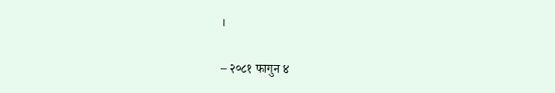।

– २०८१ फागुन ४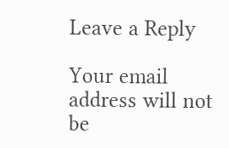Leave a Reply

Your email address will not be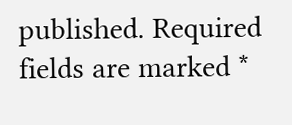published. Required fields are marked *